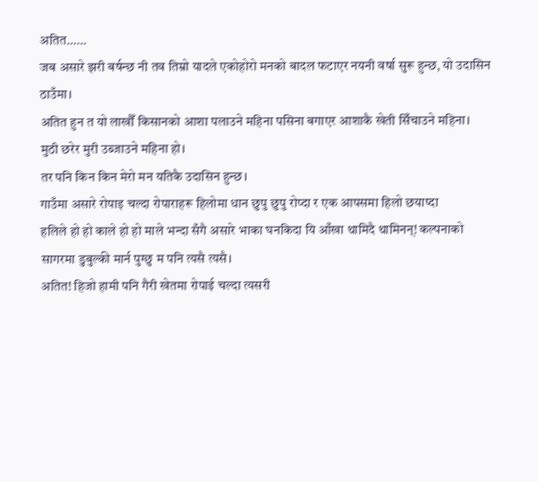अतित……
जब असारे झरी बर्षन्छ नी तव तिम्रो यादले एकोहोरो मनको बादल फटाएर नयनी वर्षा सुरू हुन्छ, यो उदासिन ठाउँमा।
अतित हुन त यो लाखौँ किसानको आशा पलाउने महिना पसिना बगाएर आशाकै खेती सिँचाउने महिना।
मुठी छरेर मुरी उब्जाउने महिना हो।
तर पनि किन किन मेरो मन यतिकै उदासिन हुन्छ।
गाउँमा असारे रोपाइ चल्दा रोपाराहरू हिलोमा धान छुपु छुपु रोप्दा र एक आपसमा हिलो छयाप्दा
हलिले हो हो काले हो हो माले भन्दा सँगै असारे भाका घनकिदा यि आँखा थामिदै थामिनन्! कल्पनाको सागरमा डुबुल्की मार्न पुग्छु म पनि त्यसै त्यसै।
अतित! हिजो हामी पनि गैरी खेतमा रोपाई चल्दा त्यसरी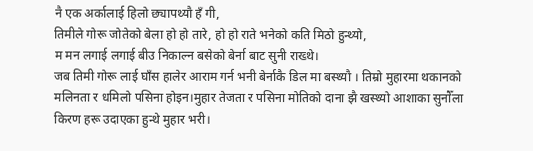नै एक अर्कालाई हिलो छ्यापथ्यौ हँ गी,
तिमीले गोरू जोतेको बेला हो हो तारे, हो हो राते भनेको कति मिठो हुन्थ्यो,
म मन लगाई लगाई बीउ निकाल्न बसेको बेर्ना बाट सुनी राख्थे।
जब तिमी गोरू लाई घाँस हालेर आराम गर्न भनी बेर्नाकै डिल मा बस्थ्यौ । तिम्रो मुहारमा थकानको मलिनता र धमिलो पसिना होइन।मुहार तेजता र पसिना मोतिको दाना झै खस्थ्यो आशाका सुनौँला किरण हरू उदाएका हुन्थे मुहार भरी।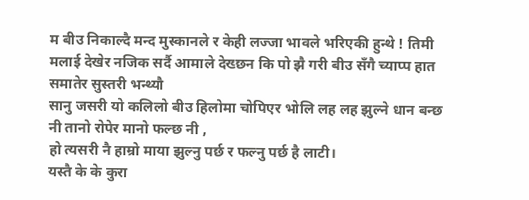म बीउ निकाल्दै मन्द मुस्कानले र केही लज्जा भावले भरिएकी हुन्थे ! तिमी मलाई देखेर नजिक सर्दै आमाले देख्छन कि पो झै गरी बीउ सँगै च्याप्प हात समातेर सुस्तरी भन्थ्यौ
सानु जसरी यो कलिलो बीउ हिलोमा चोपिएर भोलि लह लह झुल्ने धान बन्छ नी तानो रोपेर मानो फल्छ नी ,
हो त्यसरी नै हाम्रो माया झुल्नु पर्छ र फल्नु पर्छ है लाटी।
यस्तै के के कुरा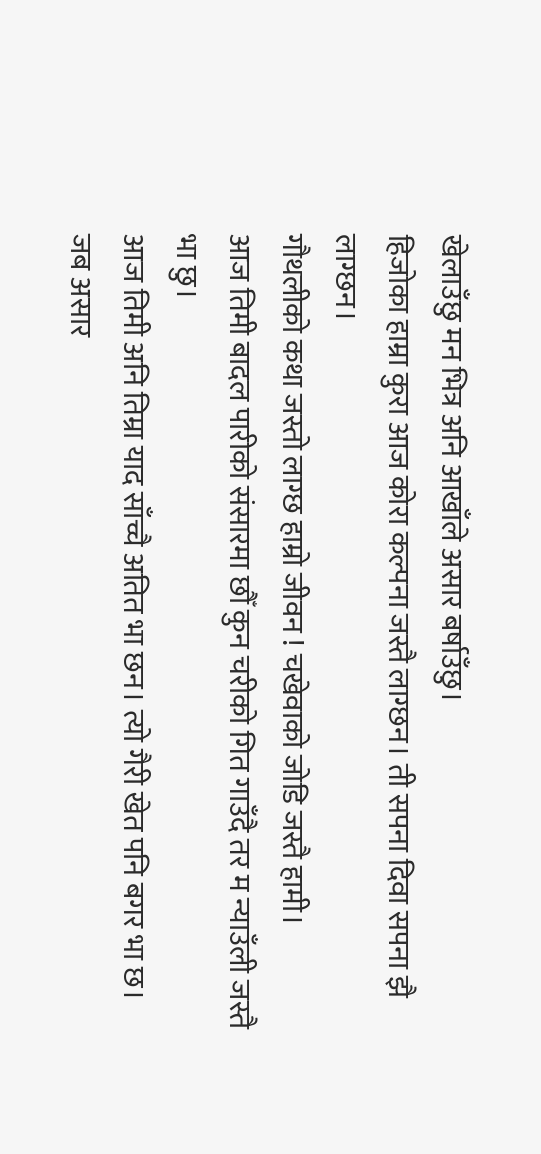खेलाउँछु मन भित्र अनि आखाँले असार बर्षाउँछु।
हिजोका हाम्रा कुरा आज कोरा कल्पना जस्तै लाग्छन। ती सपना दिवा सपना झै लाग्छन।
गौथलीको कथा जस्तो लाग्छ हाम्रो जीवन ! चखेवाको जोडि जस्तै हामी।
आज तिमी बादल पारीको संसारमा छौँ कुन चरीको गित गाउँदै तर म न्याउँली जस्तै भा छु।
आज तिमी अनि तिम्रा याद साँच्चै अतित भा छन। त्यो गैरी खेत पनि बगर भा छ। जब असार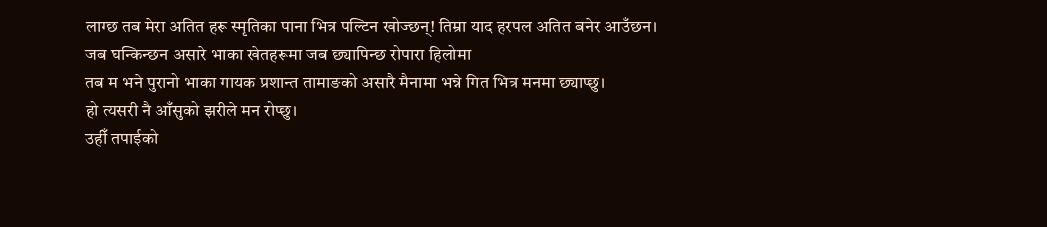लाग्छ तब मेरा अतित हरू स्मृतिका पाना भित्र पल्टिन खोज्छन्! तिम्रा याद हरपल अतित बनेर आउँछन।
जब घन्किन्छन असारे भाका खेतहरूमा जब छ्यापिन्छ रोपारा हिलोमा
तब म भने पुरानो भाका गायक प्रशान्त तामाङको असारै मैनामा भन्ने गित भित्र मनमा छ्याप्छु।
हो त्यसरी नै आँसुको झरीले मन रोप्छु।
उहीँ तपाईको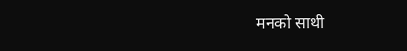मनको साथी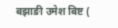बझाङी उमेश बिष्ट (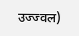उज्ज्वल)